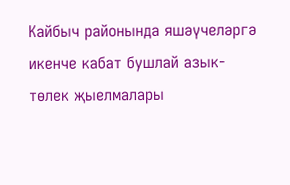Кайбыч районында яшәүчеләргә икенче кабат бушлай азык-төлек җыелмалары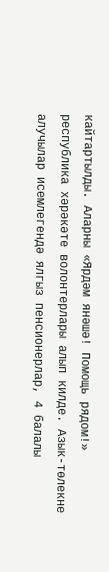кайтартылды. Аларны «Ярдәм янәшә! Помощь рядом!» республика хәрәкәте волонтерлары алып килде. Азык-төлекне алучылар исемлегендә ялгыз пенсионерлар, 4 балалы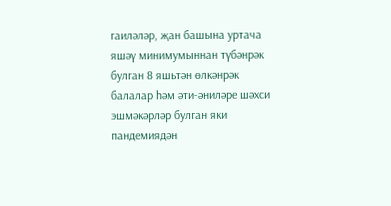гаиләләр, җан башына уртача яшәү минимумыннан түбәнрәк булган 8 яшьтән өлкәнрәк балалар һәм әти-әниләре шәхси эшмәкәрләр булган яки пандемиядән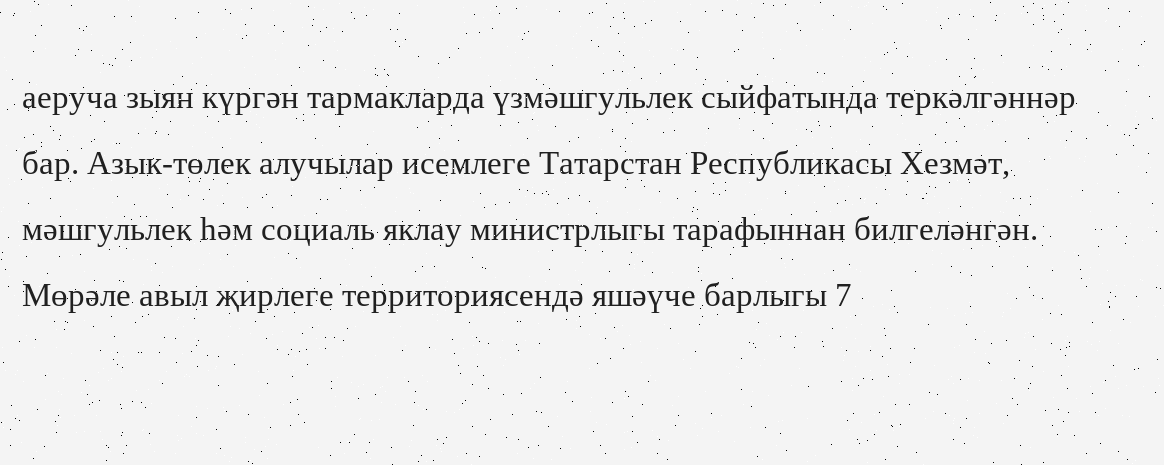аеруча зыян күргән тармакларда үзмәшгульлек сыйфатында теркәлгәннәр бар. Азык-төлек алучылар исемлеге Татарстан Республикасы Хезмәт, мәшгульлек һәм социаль яклау министрлыгы тарафыннан билгеләнгән. Мөрәле авыл җирлеге территориясендә яшәүче барлыгы 7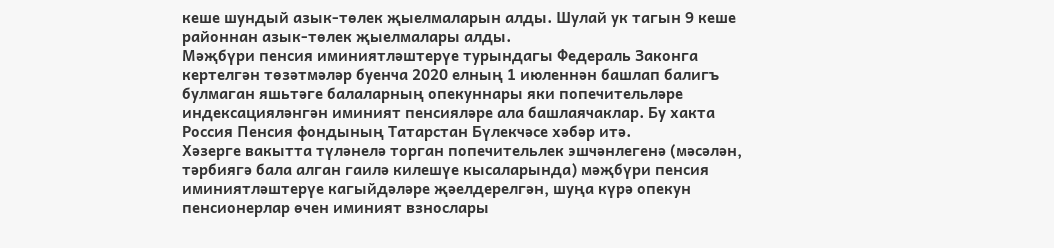кеше шундый азык-төлек җыелмаларын алды. Шулай ук тагын 9 кеше районнан азык-төлек җыелмалары алды.
Мәҗбүри пенсия иминиятләштерүе турындагы Федераль Законга кертелгән төзәтмәләр буенча 2020 елның 1 июленнән башлап балигъ булмаган яшьтәге балаларның опекуннары яки попечительләре индексацияләнгән иминият пенсияләре ала башлаячаклар. Бу хакта Россия Пенсия фондының Татарстан Бүлекчәсе хәбәр итә.
Хәзерге вакытта түләнелә торган попечительлек эшчәнлегенә (мәсәлән, тәрбиягә бала алган гаилә килешүе кысаларында) мәҗбүри пенсия иминиятләштерүе кагыйдәләре җәелдерелгән, шуңа күрә опекун пенсионерлар өчен иминият взнослары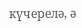күчерелә, ә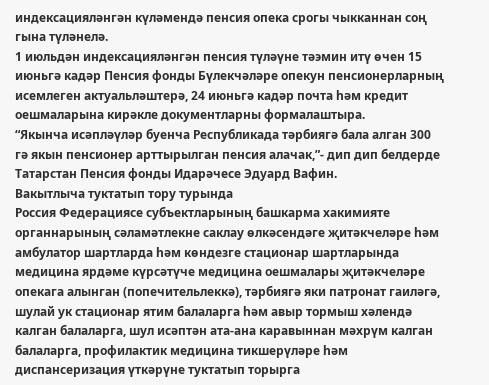индексацияләнгән күләмендә пенсия опека срогы чыкканнан соң гына түләнелә.
1 июльдән индексацияләнгән пенсия түләүне тәэмин итү өчен 15 июньгә кадәр Пенсия фонды Бүлекчәләре опекун пенсионерларның исемлеген актуальләштерә, 24 июньгә кадәр почта һәм кредит оешмаларына кирәкле документларны формалаштыра.
“Якынча исәпләүләр буенча Республикада тәрбиягә бала алган 300 гә якын пенсионер арттырылган пенсия алачак,”- дип дип белдерде Татарстан Пенсия фонды Идарәчесе Эдуард Вафин.
Вакытлыча туктатып тору турында
Россия Федерациясе субъектларының башкарма хакимияте органнарының сәламәтлекне саклау өлкәсендәге җитәкчеләре һәм амбулатор шартларда һәм көндезге стационар шартларында медицина ярдәме күрсәтүче медицина оешмалары җитәкчеләре опекага алынган (попечительлеккә), тәрбиягә яки патронат гаиләгә, шулай ук стационар ятим балаларга һәм авыр тормыш хәлендә калган балаларга, шул исәптән ата-ана каравыннан мәхрүм калган балаларга, профилактик медицина тикшерүләре һәм диспансеризация үткәрүне туктатып торырга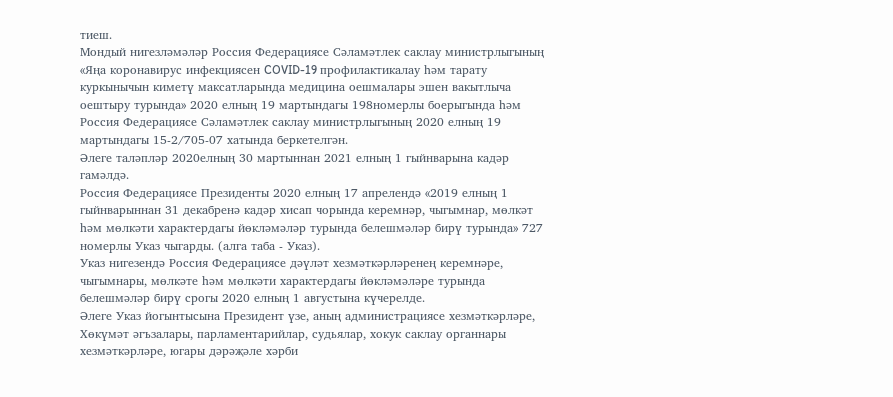тиеш.
Мондый нигезләмәләр Россия Федерациясе Сәламәтлек саклау министрлыгының «Яңа коронавирус инфекциясен COVID-19 профилактикалау һәм тарату куркынычын киметү максатларында медицина оешмалары эшен вакытлыча оештыру турында» 2020 елның 19 мартындагы 198номерлы боерыгында һәм Россия Федерациясе Сәламәтлек саклау министрлыгының 2020 елның 19 мартындагы 15-2/705-07 хатында беркетелгән.
Әлеге таләпләр 2020елның 30 мартыннан 2021 елның 1 гыйнварына кадәр гамәлдә.
Россия Федерациясе Президенты 2020 елның 17 апрелендә «2019 елның 1 гыйнварыннан 31 декабренә кадәр хисап чорында керемнәр, чыгымнар, мөлкәт һәм мөлкәти характердагы йөкләмәләр турында белешмәләр бирү турында» 727 номерлы Указ чыгарды. (алга таба - Указ).
Указ нигезендә Россия Федерациясе дәүләт хезмәткәрләренең керемнәре, чыгымнары, мөлкәте һәм мөлкәти характердагы йөкләмәләре турында белешмәләр бирү срогы 2020 елның 1 августына күчерелде.
Әлеге Указ йогынтысына Президент үзе, аның администрациясе хезмәткәрләре, Хөкүмәт әгъзалары, парламентарийлар, судьялар, хокук саклау органнары хезмәткәрләре, югары дәрәҗәле хәрби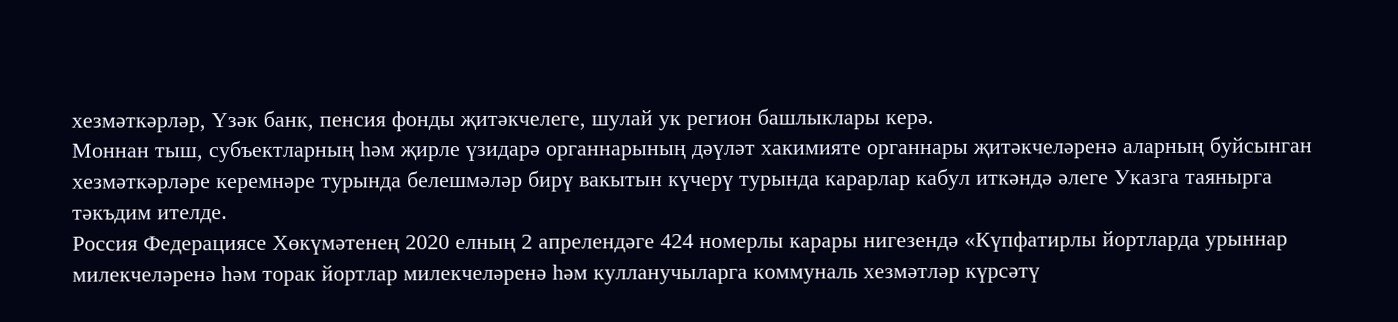хезмәткәрләр, Үзәк банк, пенсия фонды җитәкчелеге, шулай ук регион башлыклары керә.
Моннан тыш, субъектларның һәм җирле үзидарә органнарының дәүләт хакимияте органнары җитәкчеләренә аларның буйсынган хезмәткәрләре керемнәре турында белешмәләр бирү вакытын күчерү турында карарлар кабул иткәндә әлеге Указга таянырга тәкъдим ителде.
Россия Федерациясе Хөкүмәтенең 2020 елның 2 апрелендәге 424 номерлы карары нигезендә «Күпфатирлы йортларда урыннар милекчеләренә һәм торак йортлар милекчеләренә һәм кулланучыларга коммуналь хезмәтләр күрсәтү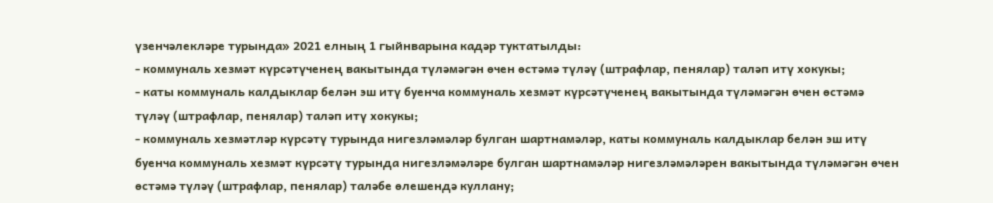үзенчәлекләре турында» 2021 елның 1 гыйнварына кадәр туктатылды:
- коммуналь хезмәт күрсәтүченең вакытында түләмәгән өчен өстәмә түләү (штрафлар, пенялар) таләп итү хокукы;
- каты коммуналь калдыклар белән эш итү буенча коммуналь хезмәт күрсәтүченең вакытында түләмәгән өчен өстәмә түләү (штрафлар, пенялар) таләп итү хокукы;
- коммуналь хезмәтләр күрсәтү турында нигезләмәләр булган шартнамәләр, каты коммуналь калдыклар белән эш итү буенча коммуналь хезмәт күрсәтү турында нигезләмәләре булган шартнамәләр нигезләмәләрен вакытында түләмәгән өчен өстәмә түләү (штрафлар, пенялар) таләбе өлешендә куллану;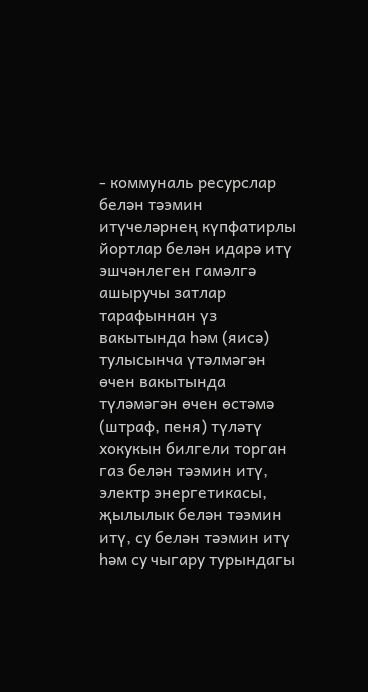- коммуналь ресурслар белән тәэмин итүчеләрнең күпфатирлы йортлар белән идарә итү эшчәнлеген гамәлгә ашыручы затлар тарафыннан үз вакытында һәм (яисә) тулысынча үтәлмәгән өчен вакытында түләмәгән өчен өстәмә (штраф, пеня) түләтү хокукын билгели торган газ белән тәэмин итү, электр энергетикасы, җылылык белән тәэмин итү, су белән тәэмин итү һәм су чыгару турындагы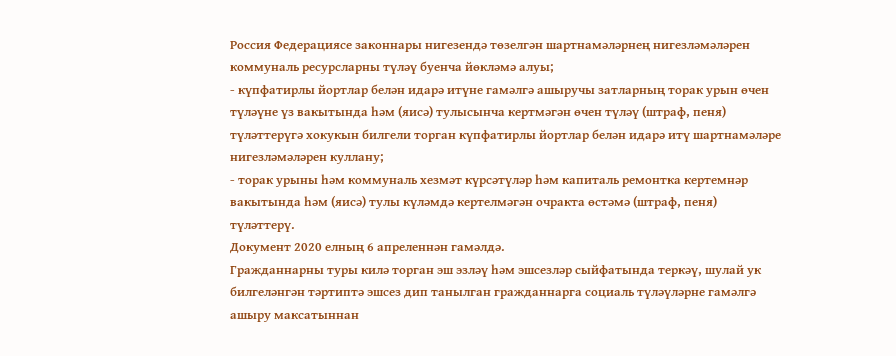Россия Федерациясе законнары нигезендә төзелгән шартнамәләрнең нигезләмәләрен коммуналь ресурсларны түләү буенча йөкләмә алуы;
- күпфатирлы йортлар белән идарә итүне гамәлгә ашыручы затларның торак урын өчен түләүне үз вакытында һәм (яисә) тулысынча кертмәгән өчен түләү (штраф, пеня) түләттерүгә хокукын билгели торган күпфатирлы йортлар белән идарә итү шартнамәләре нигезләмәләрен куллану;
- торак урыны һәм коммуналь хезмәт күрсәтүләр һәм капиталь ремонтка кертемнәр вакытында һәм (яисә) тулы күләмдә кертелмәгән очракта өстәмә (штраф, пеня) түләттерү.
Документ 2020 елның 6 апреленнән гамәлдә.
Гражданнарны туры килә торган эш эзләү һәм эшсезләр сыйфатында теркәү, шулай ук билгеләнгән тәртиптә эшсез дип танылган гражданнарга социаль түләүләрне гамәлгә ашыру максатыннан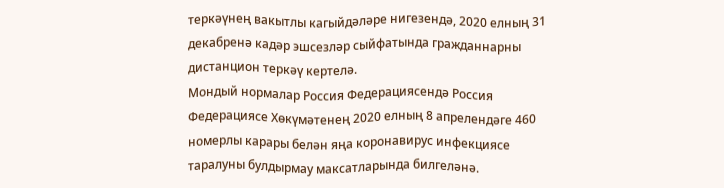теркәүнең вакытлы кагыйдәләре нигезендә, 2020 елның 31 декабренә кадәр эшсезләр сыйфатында гражданнарны дистанцион теркәү кертелә.
Мондый нормалар Россия Федерациясендә Россия Федерациясе Хөкүмәтенең 2020 елның 8 апрелендәге 460 номерлы карары белән яңа коронавирус инфекциясе таралуны булдырмау максатларында билгеләнә.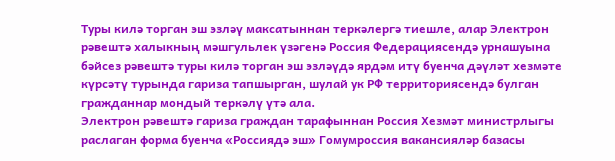Туры килә торган эш эзләү максатыннан теркәлергә тиешле, алар Электрон рәвештә халыкның мәшгульлек үзәгенә Россия Федерациясендә урнашуына бәйсез рәвештә туры килә торган эш эзләүдә ярдәм итү буенча дәүләт хезмәте күрсәтү турында гариза тапшырган, шулай ук РФ территориясендә булган гражданнар мондый теркәлү үтә ала.
Электрон рәвештә гариза граждан тарафыннан Россия Хезмәт министрлыгы раслаган форма буенча «Россиядә эш» Гомумроссия вакансияләр базасы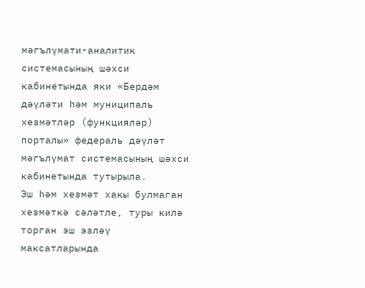мәгълүмати-аналитик системасының шәхси кабинетында яки «Бердәм дәүләти һәм муниципаль хезмәтләр (функцияләр) порталы» федераль дәүләт мәгълүмат системасының шәхси кабинетында тутырыла.
Эш һәм хезмәт хакы булмаган хезмәткә сәләтле, туры килә торган эш эзләү максатларында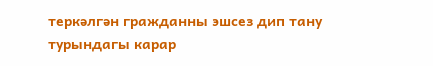теркәлгән гражданны эшсез дип тану турындагы карар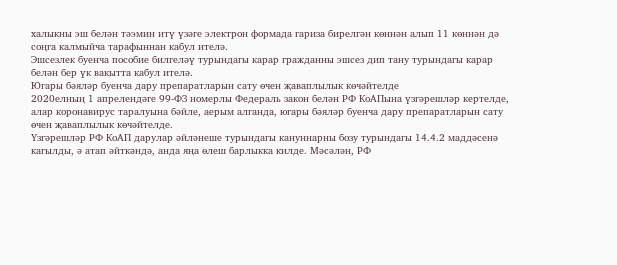халыкны эш белән тәэмин итү үзәге электрон формада гариза бирелгән көннән алып 11 көннән дә соңга калмыйча тарафыннан кабул ителә.
Эшсезлек буенча пособие билгеләү турындагы карар гражданны эшсез дип тану турындагы карар белән бер үк вакытта кабул ителә.
Югары бәяләр буенча дару препаратларын сату өчен җаваплылык көчәйтелде
2020елның 1 апрелендәге 99-ФЗ номерлы Федераль закон белән РФ КоАПына үзгәрешләр кертелде, алар коронавирус таралуына бәйле, аерым алганда, югары бәяләр буенча дару препаратларын сату өчен җаваплылык көчәйтелде.
Үзгәрешләр РФ КоАП дарулар әйләнеше турындагы кануннарны бозу турындагы 14.4.2 маддәсенә кагылды, ә атап әйткәндә, анда яңа өлеш барлыкка килде. Мәсәлән, РФ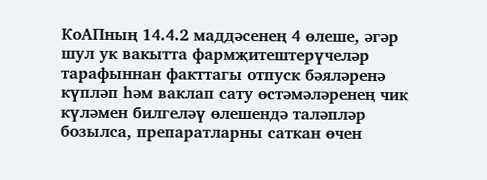КоАПның 14.4.2 маддәсенең 4 өлеше, әгәр шул ук вакытта фармҗитештерүчеләр тарафыннан факттагы отпуск бәяләренә күпләп һәм ваклап сату өстәмәләренең чик күләмен билгеләү өлешендә таләпләр бозылса, препаратларны саткан өчен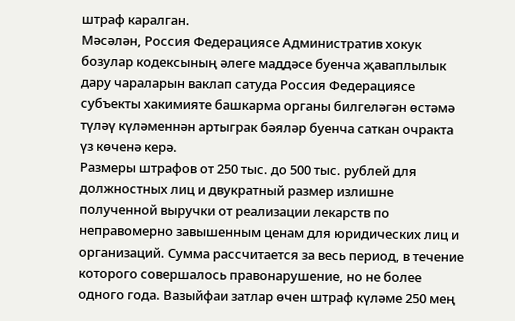штраф каралган.
Мәсәлән, Россия Федерациясе Административ хокук бозулар кодексының әлеге маддәсе буенча җаваплылык дару чараларын ваклап сатуда Россия Федерациясе субъекты хакимияте башкарма органы билгеләгән өстәмә түләү күләменнән артыграк бәяләр буенча саткан очракта үз көченә керә.
Размеры штрафов от 250 тыс. до 500 тыс. рублей для должностных лиц и двукратный размер излишне полученной выручки от реализации лекарств по неправомерно завышенным ценам для юридических лиц и организаций. Сумма рассчитается за весь период, в течение которого совершалось правонарушение, но не более одного года. Вазыйфаи затлар өчен штраф күләме 250 мең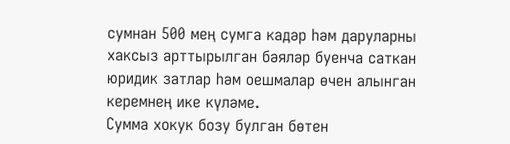сумнан 500 мең сумга кадәр һәм даруларны хаксыз арттырылган бәяләр буенча саткан юридик затлар һәм оешмалар өчен алынган керемнең ике күләме.
Сумма хокук бозу булган бөтен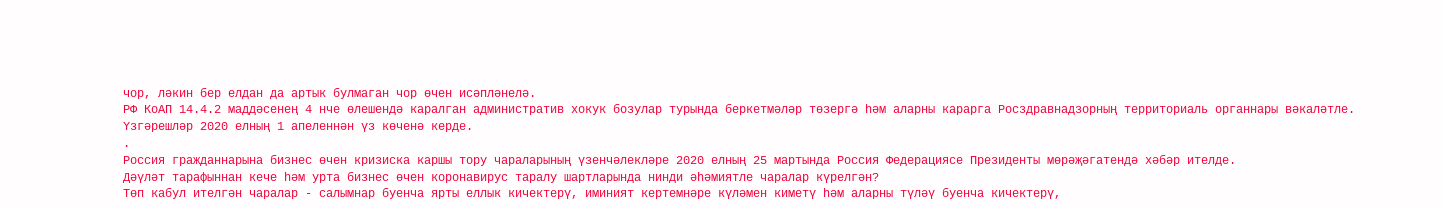чор, ләкин бер елдан да артык булмаган чор өчен исәпләнелә.
РФ КоАП 14.4.2 маддәсенең 4 нче өлешендә каралган административ хокук бозулар турында беркетмәләр төзергә һәм аларны карарга Росздравнадзорның территориаль органнары вәкаләтле.
Үзгәрешләр 2020 елның 1 апеленнән үз көченә керде.
.
Россия гражданнарына бизнес өчен кризиска каршы тору чараларының үзенчәлекләре 2020 елның 25 мартында Россия Федерациясе Президенты мөрәҗәгатендә хәбәр ителде.
Дәүләт тарафыннан кече һәм урта бизнес өчен коронавирус таралу шартларында нинди әһәмиятле чаралар күрелгән?
Төп кабул ителгән чаралар - салымнар буенча ярты еллык кичектерү, иминият кертемнәре күләмен киметү һәм аларны түләү буенча кичектерү,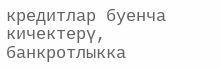кредитлар буенча кичектерү, банкротлыкка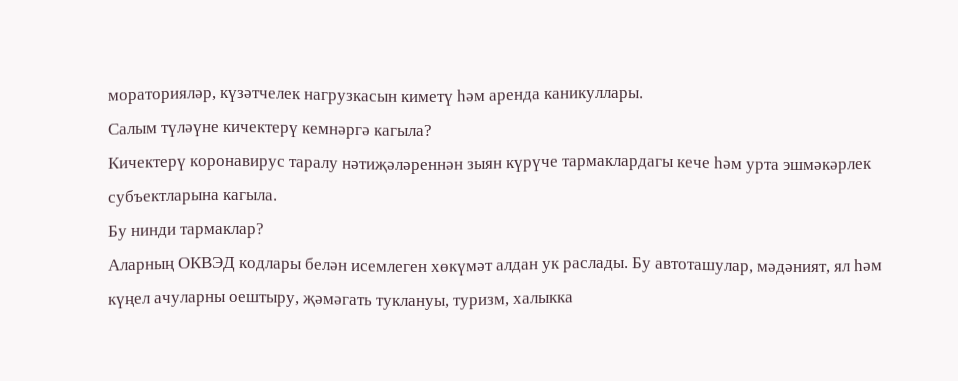мораторияләр, күзәтчелек нагрузкасын киметү һәм аренда каникуллары.
Салым түләүне кичектерү кемнәргә кагыла?
Кичектерү коронавирус таралу нәтиҗәләреннән зыян күрүче тармаклардагы кече һәм урта эшмәкәрлек субъектларына кагыла.
Бу нинди тармаклар?
Аларның ОКВЭД кодлары белән исемлеген хөкүмәт алдан ук раслады. Бу автоташулар, мәдәният, ял һәм күңел ачуларны оештыру, җәмәгать туклануы, туризм, халыкка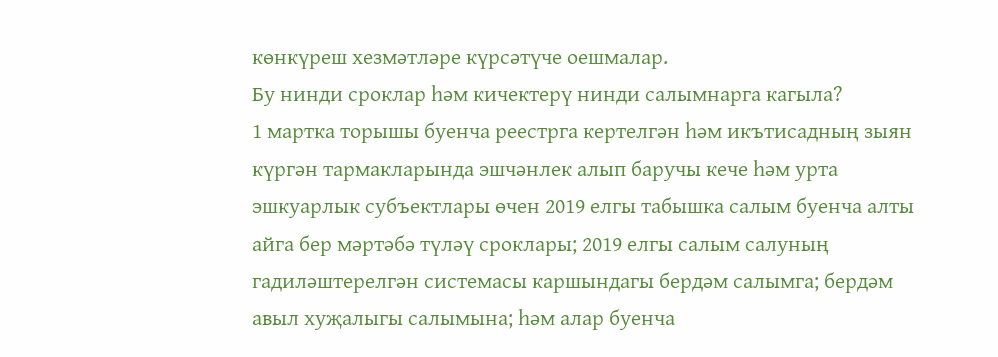көнкүреш хезмәтләре күрсәтүче оешмалар.
Бу нинди сроклар һәм кичектерү нинди салымнарга кагыла?
1 мартка торышы буенча реестрга кертелгән һәм икътисадның зыян күргән тармакларында эшчәнлек алып баручы кече һәм урта эшкуарлык субъектлары өчен 2019 елгы табышка салым буенча алты айга бер мәртәбә түләү сроклары; 2019 елгы салым салуның гадиләштерелгән системасы каршындагы бердәм салымга; бердәм авыл хуҗалыгы салымына; һәм алар буенча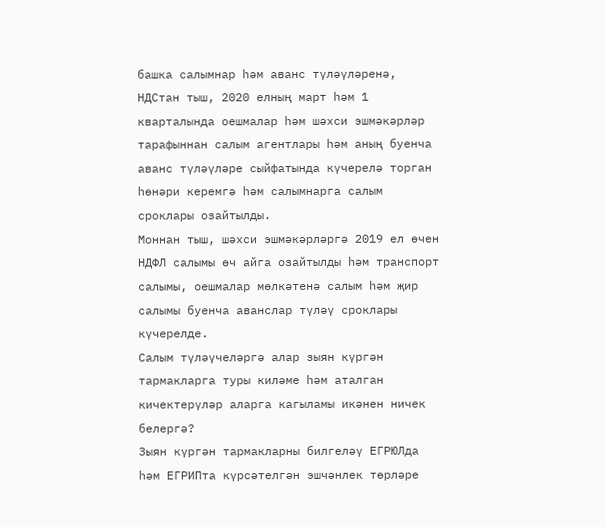башка салымнар һәм аванс түләүләренә, НДСтан тыш, 2020 елның март һәм 1 кварталында оешмалар һәм шәхси эшмәкәрләр тарафыннан салым агентлары һәм аның буенча аванс түләүләре сыйфатында күчерелә торган һөнәри керемгә һәм салымнарга салым сроклары озайтылды.
Моннан тыш, шәхси эшмәкәрләргә 2019 ел өчен НДФЛ салымы өч айга озайтылды һәм транспорт салымы, оешмалар мөлкәтенә салым һәм җир салымы буенча аванслар түләү сроклары күчерелде.
Салым түләүчеләргә алар зыян күргән тармакларга туры киләме һәм аталган кичектерүләр аларга кагыламы икәнен ничек белергә?
Зыян күргән тармакларны билгеләү ЕГРЮЛда һәм ЕГРИПта күрсәтелгән эшчәнлек төрләре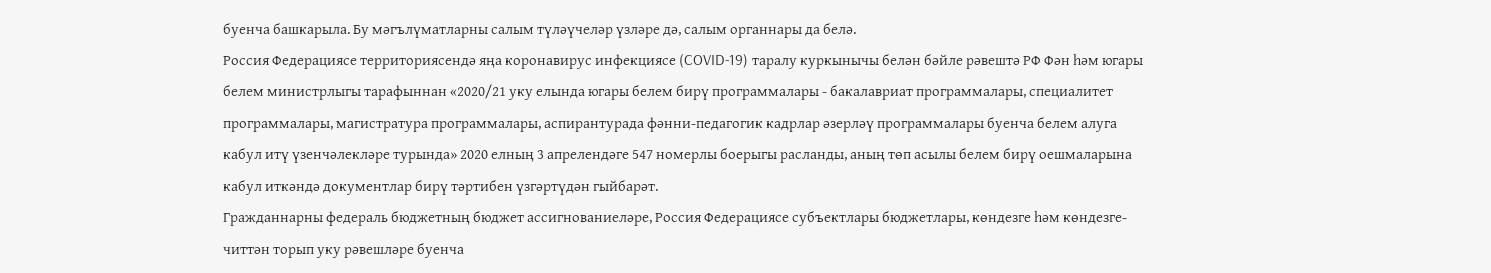буенча башкарыла. Бу мәгълүматларны салым түләүчеләр үзләре дә, салым органнары да белә.
Россия Федерациясе территориясендә яңа коронавирус инфекциясе (COVID-19) таралу куркынычы белән бәйле рәвештә РФ Фән һәм югары белем министрлыгы тарафыннан «2020/21 уку елында югары белем бирү программалары - бакалавриат программалары, специалитет программалары, магистратура программалары, аспирантурада фәнни-педагогик кадрлар әзерләү программалары буенча белем алуга кабул итү үзенчәлекләре турында» 2020 елның 3 апрелендәге 547 номерлы боерыгы расланды, аның төп асылы белем бирү оешмаларына кабул иткәндә документлар бирү тәртибен үзгәртүдән гыйбарәт.
Гражданнарны федераль бюджетның бюджет ассигнованиеләре, Россия Федерациясе субъектлары бюджетлары, көндезге һәм көндезге-читтән торып уку рәвешләре буенча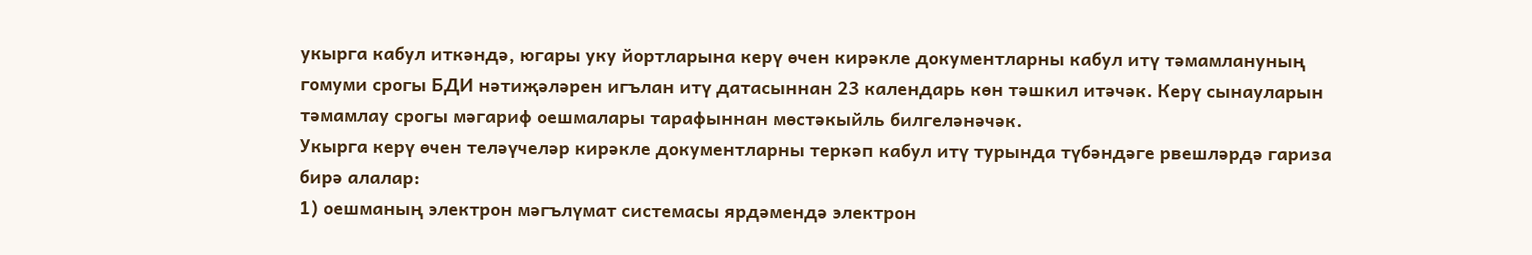укырга кабул иткәндә, югары уку йортларына керү өчен кирәкле документларны кабул итү тәмамлануның гомуми срогы БДИ нәтиҗәләрен игълан итү датасыннан 23 календарь көн тәшкил итәчәк. Керү сынауларын тәмамлау срогы мәгариф оешмалары тарафыннан мөстәкыйль билгеләнәчәк.
Укырга керү өчен теләүчеләр кирәкле документларны теркәп кабул итү турында түбәндәге рвешләрдә гариза бирә алалар:
1) оешманың электрон мәгълүмат системасы ярдәмендә электрон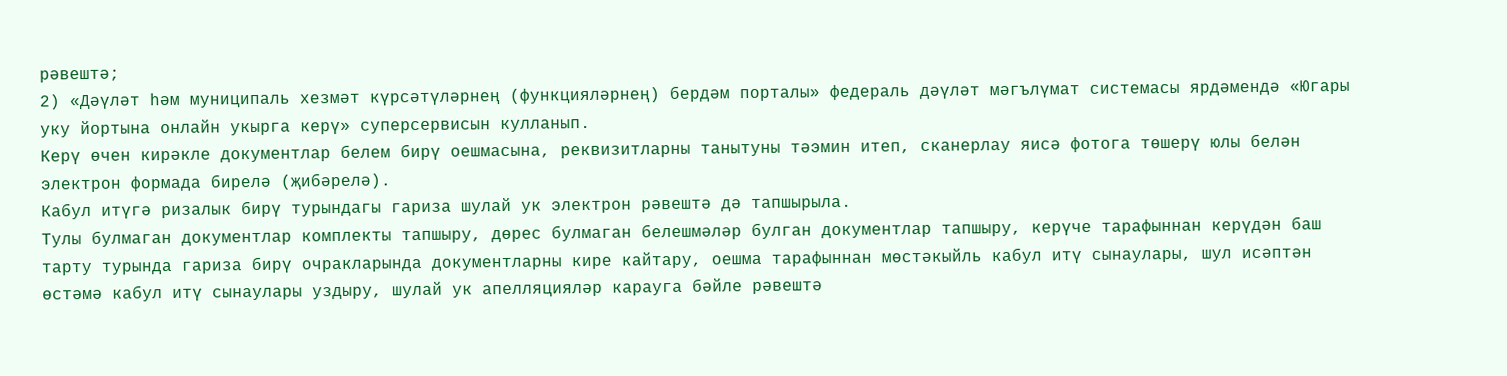рәвештә;
2) «Дәүләт һәм муниципаль хезмәт күрсәтүләрнең (функцияләрнең) бердәм порталы» федераль дәүләт мәгълүмат системасы ярдәмендә «Югары уку йортына онлайн укырга керү» суперсервисын кулланып.
Керү өчен кирәкле документлар белем бирү оешмасына, реквизитларны танытуны тәэмин итеп, сканерлау яисә фотога төшерү юлы белән электрон формада бирелә (җибәрелә).
Кабул итүгә ризалык бирү турындагы гариза шулай ук электрон рәвештә дә тапшырыла.
Тулы булмаган документлар комплекты тапшыру, дөрес булмаган белешмәләр булган документлар тапшыру, керүче тарафыннан керүдән баш тарту турында гариза бирү очракларында документларны кире кайтару, оешма тарафыннан мөстәкыйль кабул итү сынаулары, шул исәптән өстәмә кабул итү сынаулары уздыру, шулай ук апелляцияләр карауга бәйле рәвештә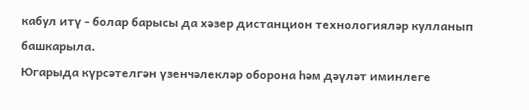кабул итү - болар барысы да хәзер дистанцион технологияләр кулланып башкарыла.
Югарыда күрсәтелгән үзенчәлекләр оборона һәм дәүләт иминлеге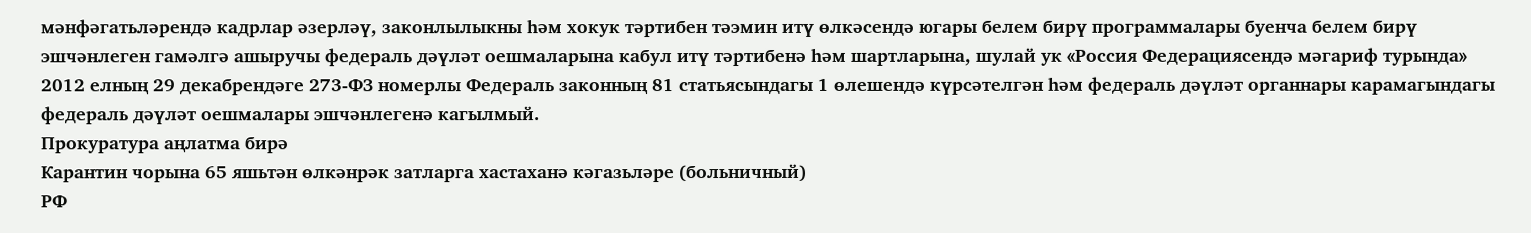мәнфәгатьләрендә кадрлар әзерләү, законлылыкны һәм хокук тәртибен тәэмин итү өлкәсендә югары белем бирү программалары буенча белем бирү эшчәнлеген гамәлгә ашыручы федераль дәүләт оешмаларына кабул итү тәртибенә һәм шартларына, шулай ук «Россия Федерациясендә мәгариф турында» 2012 елның 29 декабрендәге 273-ФЗ номерлы Федераль законның 81 статьясындагы 1 өлешендә күрсәтелгән һәм федераль дәүләт органнары карамагындагы федераль дәүләт оешмалары эшчәнлегенә кагылмый.
Прокуратура аңлатма бирә
Карантин чорына 65 яшьтән өлкәнрәк затларга хастаханә кәгазьләре (больничный)
РФ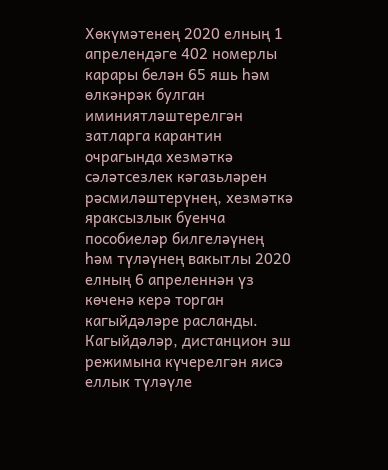Хөкүмәтенең 2020 елның 1 апрелендәге 402 номерлы карары белән 65 яшь һәм өлкәнрәк булган иминиятләштерелгән затларга карантин очрагында хезмәткә сәләтсезлек кәгазьләрен рәсмиләштерүнең, хезмәткә яраксызлык буенча пособиеләр билгеләүнең һәм түләүнең вакытлы 2020 елның 6 апреленнән үз көченә керә торган кагыйдәләре расланды.
Кагыйдәләр, дистанцион эш режимына күчерелгән яисә еллык түләүле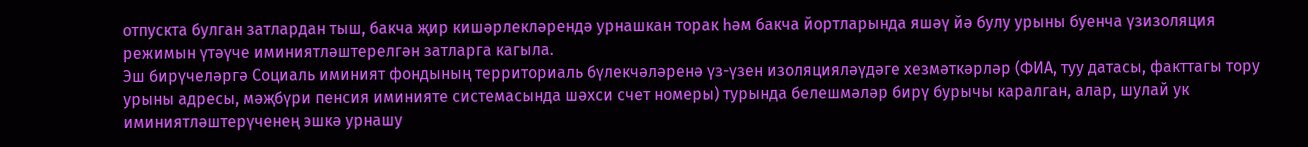отпускта булган затлардан тыш, бакча җир кишәрлекләрендә урнашкан торак һәм бакча йортларында яшәү йә булу урыны буенча үзизоляция режимын үтәүче иминиятләштерелгән затларга кагыла.
Эш бирүчеләргә Социаль иминият фондының территориаль бүлекчәләренә үз-үзен изоляцияләүдәге хезмәткәрләр (ФИА, туу датасы, факттагы тору урыны адресы, мәҗбүри пенсия иминияте системасында шәхси счет номеры) турында белешмәләр бирү бурычы каралган, алар, шулай ук иминиятләштерүченең эшкә урнашу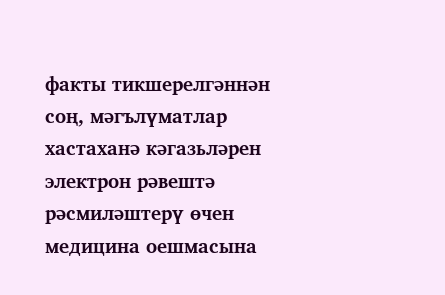факты тикшерелгәннән соң, мәгълүматлар хастаханә кәгазьләрен электрон рәвештә рәсмиләштерү өчен медицина оешмасына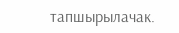тапшырылачак.